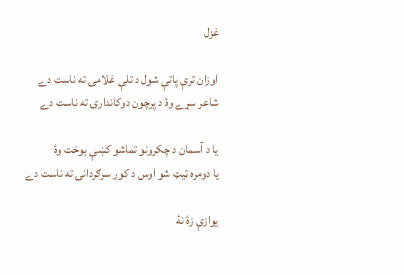غزل

اوزان ترې پاتې شول د تلې غلامۍ ته ناست دے
شاعر سړے وۀ د پرچون دوکاندارۍ ته ناست دے

یا د آسمان د چکرونو تماشو کښې بوخت وۀ
یا دومره ټیټ شو اوس د کور سرګردانۍ ته ناست دے

یوازې زۀ نۀ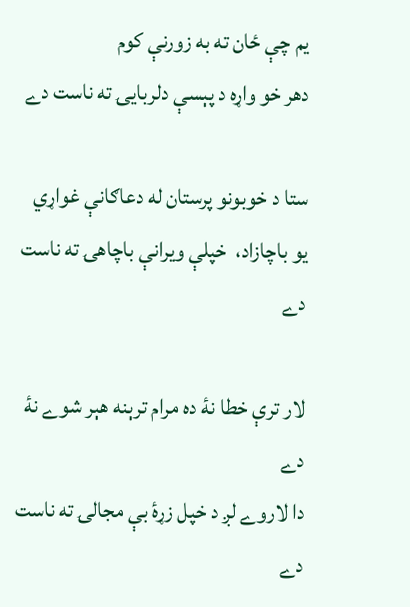یم چې ځان ته به زورنې کوم
دهر خو واړه د پېسې دلربایۍ ته ناست دے

ستا د خوبونو پرستان له دعاګانې غواړي
یو باچازاد،  خپلې ویرانې باچاهۍ ته ناست دے

لار ترې خطا نۀ ده مرام ترېنه هېر شوے نۀ دے
دا لاروے لږ د خپل زړۀ بې مجالۍ ته ناست دے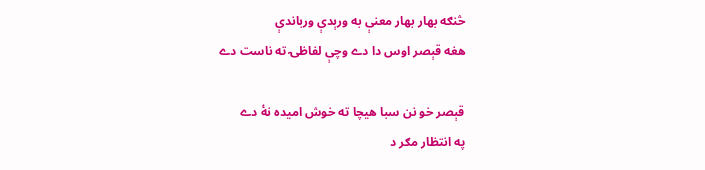څنګه بهار بهار معنې به ورېدې ورباندې
هغه قېصر اوس دا دے وچې لفاظۍ ته ناست دے

قېصر خو نن سبا هیچا ته خوش امیده نۀ دے
په انتظار مګر د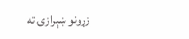زړونو ښېرازۍ ته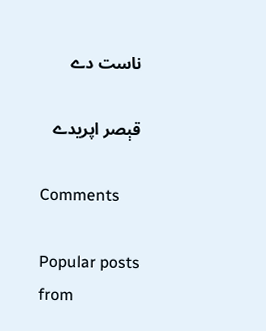ناست دے

قېصر اپريدے

Comments

Popular posts from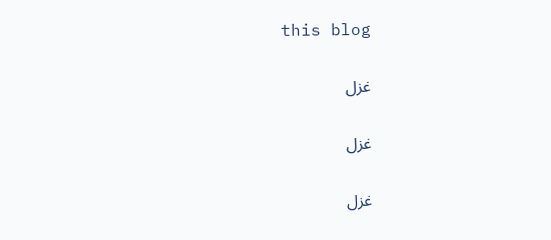this blog

غزل

غزل

غزل